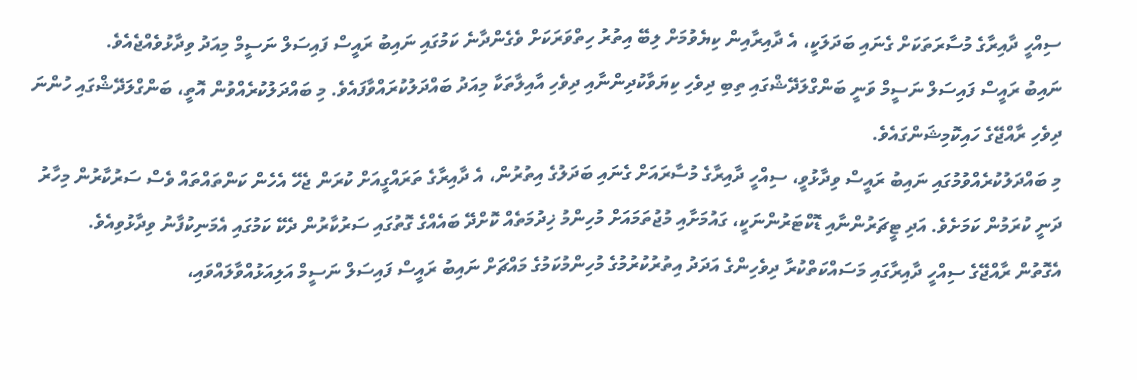ސިއްހީ ދާއިރާގެ މުސާރަތަކަށް ގެނައި ބަދަލަކީ، އެ ދާއިރާއިން ކިޔެވުމަށް ލިބޭ އިތުރު ހިތްވަރަކަށް ވެގެންދާނެ ކަމުގައި ނައިބު ރައީސް ފައިސަލް ނަސީމް މިއަދު ވިދާޅުވެއްޖެއެވެ.
ނައިބު ރައީސް ފައިސަލް ނަސީމް ވަނީ ބަންގްލަދޭޝްގައި ތިބި ދިވެހި ކިޔަވާކުދިންނާއި ދިވެހި އާއިލާތަކާ މިއަދު ބައްދަލުކުރައްވާފައެވެ. މި ބައްދަލުކުރެއްވުން އޮތީ، ބަންގްލަދޭޝްގައި ހުންނަ ދިވެހި ރާއްޖޭގެ ހައިކޮމިޝަންގައެވެ.
މި ބައްދަލުކުރެއްވުމުގައި ނައިބު ރައީސް ވިދާޅުވީ، ސިއްހީ ދާއިރާގެ މުސާރައަށް ގެނައި ބަދަލުގެ އިތުރުން، އެ ދާއިރާގެ ތަރައްގީއަށް ކުރަން ޖެހޭ އެހެން ކަންތައްތައް ވެސް ސަރުކާރުން މިހާރު ދަނީ ކުރަމުން ކަމަށެވެ. އަދި ޓީޗަރުންނާއި ޑޮކްޓަރުންނަކީ، ގައުމަށާއި މުޖުތަމައަށް މުހިންމު ޚިދުމަތެއް ކޮށްދޭ ބައެއްގެ ގޮތުގައި ސަރުކާރުން ދެކޭ ކަމުގައި އެމަނިކުފާނު ވިދާޅުވިއެވެ.
އެގޮތުން ރާއްޖޭގެ ސިއްހީ ދާއިރާގައި މަސައްކަތްކުރާ ދިވެހިންގެ އަދަދު އިތުރުކުރުމުގެ މުހިންމުކަމުގެ މައްޗަށް ނައިބު ރައީސް ފައިސަލް ނަސީމް އަލިއަޅުއްވާލައްވައި،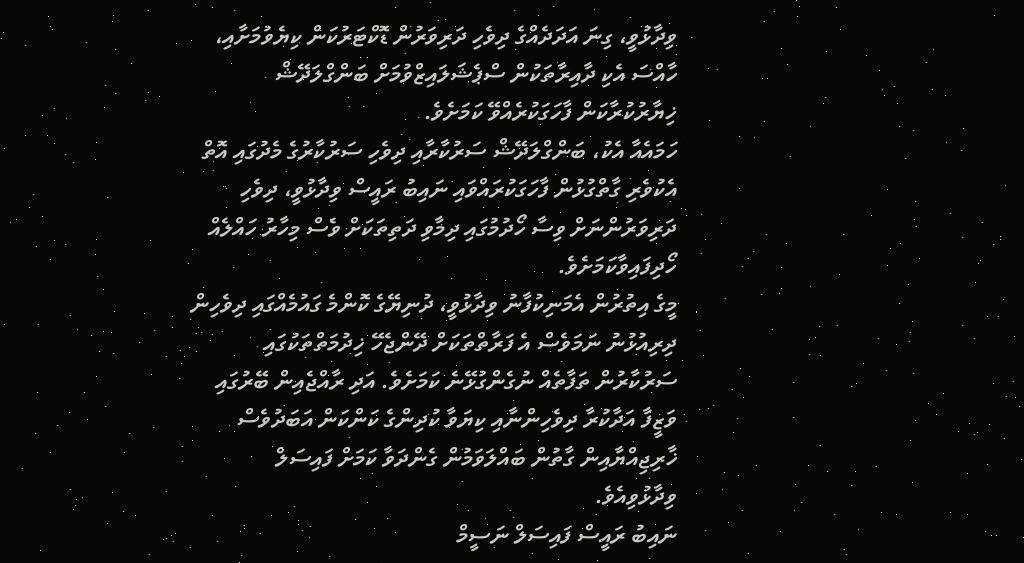ވިދާޅުވީ، ގިނަ އަދަދެއްގެ ދިވެހި ދަރިވަރުން ޑޮކްޓަރުކަން ކިޔެވުމަށާއި، ހާއްސަ އެކި ދާއިރާތަކުން ސްޕެޝަލައިޒްވުމަށް ބަންގްލަދޭޝް ޚިޔާރުކުރާކަން ފާހަގަކުރެއްވޭ ކަމަށެވެ.
ހަމައެއާ އެކު، ބަންގްލަދޭޝް ސަރުކާރާއި ދިވެހި ސަރުކާރުގެ މެދުގައި އޮތް އެކުވެރި ގާތްގުޅުން ފާހަގަކުރައްވައި ނައިބު ރައީސް ވިދާޅުވީ، ދިވެހި ދަރިވަރުންނަށް ވިސާ ހޯދުމުގައި ދިމާވި ދަތިތަކަށް ވެސް މިހާރު ހައްލެއް ހޯދިފައިވާކަމަށެވެ.
މީގެ އިތުރުން އެމަނިކުފާނު ވިދާޅުވީ، ދުނިޔޭގެ ކޮންމެ ގައުމެއްގައި ދިވެހިން ދިރިއުޅުނު ނަމަވެސް އެ ފަރާތްތަކަށް ދޭންޖެހޭ ޚިދުމަތްތަކުގައި ސަރުކާރުން ތަފާތެއް ނުގެންގުޅޭނެ ކަމަށެވެ. އަދި ރާއްޖެއިން ބޭރުގައި ވަޒީފާ އަދާކުރާ ދިވެހިންނާއި ކިޔަވާ ކުދިންގެ ކަންކަން އަބަދުވެސް ޚާރިޖިއްޔާއިން ގާތުން ބައްލަވަމުން ގެންދަވާ ކަމަށް ފައިސަލް ވިދާޅުވިއެވެ.
ނައިބު ރައީސް ފައިސަލް ނަސީމް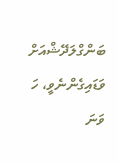ބަންގްލަދޭޝްއަށް ވަޑައިގެންނެވީ، ހަ ވަނަ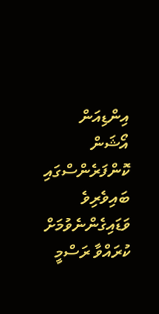އިންޑިއަން އޯޝަން ކޮންފަރެންސްގައި ބައިވެރިވެ ވަޑައިގެންނެވުމަށް ކުރައްވާ ރަސްމީ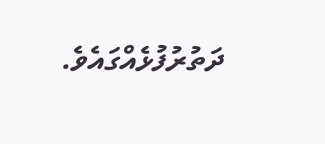ދަތުރުފުޅެއްގައެވެ.